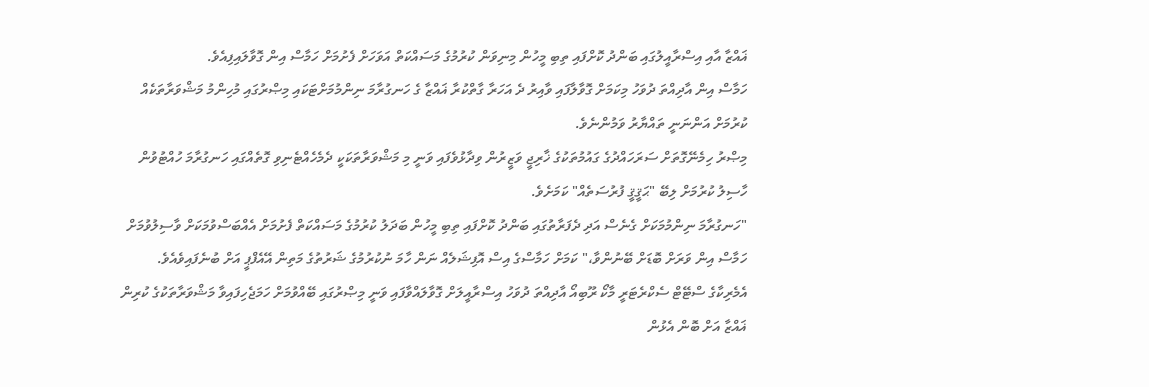ޣައްޒާ އާއި އިސްރާއީލުގައި ބަންދު ކޮށްފައި ތިބި މީހުން މިނިވަން ކުރުމުގެ މަސައްކަތް އަވަހަށް ފެށުމަށް ހަމާސް އިން ގޮވާލައިފިއެވެ.
ހަމާސް އިން އާދިއްތަ ދުވަހު މިކަމަށް ގޮވާލާފައި ވާއިރު ދެ އަހަރާ ގާތްކުރާ ޣައްޒާ ގެ ހަނގުރާމަ ނިންމުމަށްޓަކައި މިޞްރުގައި މުހިންމު މަޝްވަރާތަކެއް ކުރުމަށް އަންނަނީ ތައްޔާރު ވަމުންނެވެ.
މިޞްރު ހިމެނޭގޮތަށް ސަރަހައްދުގެ ގައުމުތަކުގެ ޚާރިޖީ ވަޒީރުން ވިދާޅުވެފައި ވަނީ މި މަޝްވަރާތަކަކީ ދެމެހެއްޓެނިވި ގޮތެއްގައި ހަނގުރާމަ ހުއްޓުވުން ހާސިލު ކުރުމަށް ލިބޭ "ޙަޤީޤީ ފުރުސަތެއް" ކަމަށެވެ.
"ހަނގުރާމަ ނިންމުމަކަށް ގެނެސް އަދި ދެފަރާތުގައި ބަންދު ކޮށްފައި ތިބި މީހުން ބަދަލު ކުރުމުގެ މަސައްކަތް ފެށުމަށް އެއްބަސްވުމަކަށް ވާސިލުވުމަށް ހަމާސް އިން ވަރަށް ބޮޑަށް ބޭނުންވާ،" ކަމަށް ހަމާސްގެ އިސް އޮފިޝަލެއް ނަން ހާމަ ނުކުރުމުގެ ޝަރުތުގެ މަތިން އޭއެފްޕީ އަށް ބުނެފައިވެއެވެ.
އެމެރިކާގެ ސްޓޭޓް ސެކްރެޓަރީ މާކޯ ރޫބިއޯ އާދިއްތަ ދުވަހު އިސްރާއީލަށް ގޮވާލައްވާފައި ވަނީ މިޞްރުގައި ބޭއްވުމަށް ހަމަޖެހިފައިވާ މަޝްވަރާތަކުގެ ކުރިން ޣައްޒާ އަށް ބޮން އެޅުން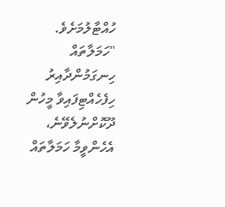ހުއްޓާލުމަށެވެ.
"ހަމަލާތައް ހިނގަމުންދާއިރު ހިފެހެއްޓިފައިވާ މީހުން ދޫކޮށްނުލެވޭނެ، އެހެންވީމާ ހަމަލާތައް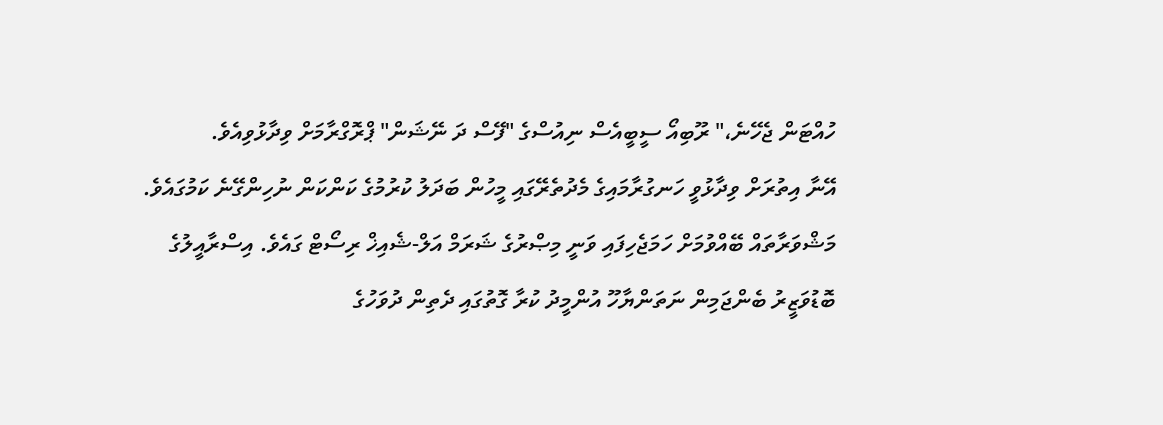ހުއްޓަން ޖެހޭނެ،" ރޫބިއޯ ސީބީއެސް ނިއުސްގެ "ފޭސް ދަ ނޭޝަން" ޕްރޮގްރާމަށް ވިދާޅުވިއެވެ.
އޭނާ އިތުރަށް ވިދާޅުވީ ހަނގުރާމައިގެ މެދުތެރޭގައި މީހުން ބަދަލު ކުރުމުގެ ކަންކަން ނުހިންގޭނެ ކަމުގައެވެ.
މަޝްވަރާތައް ބޭއްވުމަށް ހަމަޖެހިފައި ވަނީ މިޞްރުގެ ޝަރަމް އަލް-ޝެއިޚް ރިސޯޓް ގައެވެ. އިސްރާއީލުގެ ބޮޑުވަޒީރު ބެންޖަމިން ނަތަންޔާހޫ އުންމީދު ކުރާ ގޮތުގައި ދެތިން ދުވަހުގެ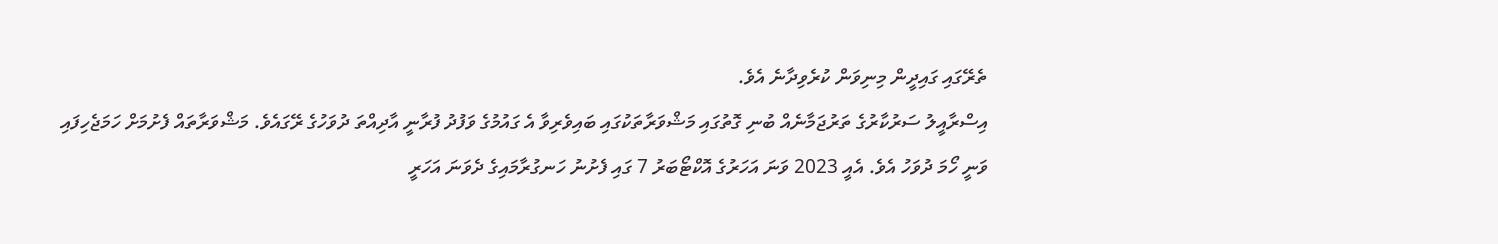ތެރޭގައި ގައިދީން މިނިވަން ކުރެވިދާނެ އެވެ.
އިސްރާއީލު ސަރުކާރުގެ ތަރުޖަމާނެއް ބުނި ގޮތުގައި މަޝްވަރާތަކުގައި ބައިވެރިވާ އެ ގައުމުގެ ވަފުދު ފުރާނީ އާދިއްތަ ދުވަހުގެ ރޭގައެވެ. މަޝްވަރާތައް ފެށުމަށް ހަމަޖެހިފައި ވަނީ ހޯމަ ދުވަހު އެވެ. އެއީ 2023 ވަނަ އަހަރުގެ އޮކްޓޯބަރު 7 ގައި ފެށުނު ހަނގުރާމައިގެ ދެވަނަ އަހަރީ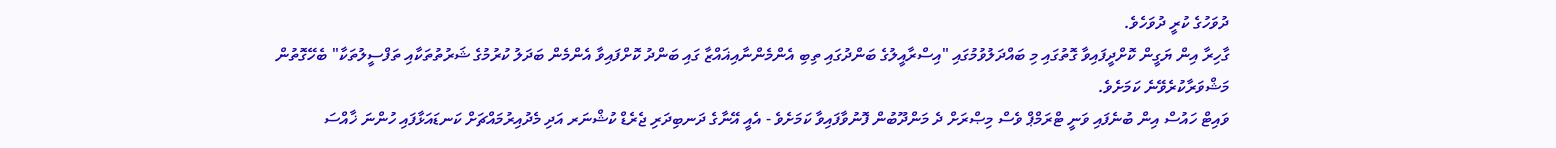ދުވަހުގެ ކުރީ ދުވަހެވެ.
ގާހިރާ އިން ޔަގީން ކޮށްދީފައިވާ ގޮތުގައި މި ބައްދަލުވުމުގައި "އިސްރާއީލުގެ ބަންދުގައި ތިބި އެންމެންނާއިޣައްޒާ ގައި ބަންދު ކޮށްފައިވާ އެންމެން ބަދަލު ކުރުމުގެ ޝަރުތުތަކާއި ތަފްސީލުތަކާ" ބެހޭގޮތުން މަޝްވަރާކުރެވޭނެ ކަމަށެވެ.
ވައިޓް ހައުސް އިން ބުނެފައި ވަނީ ޓްރަމްޕް ވެސް މިޞްރަށް ދެ މަންދޫބުން ފޮނުވާފައިވާ ކަމަށެވެ - އެއީ އޭނާގެ ދަނބިދަރި ޖެރެޑް ކުޝްނަރ އަދި މެދުއިރުމައްޗަށް ކަނޑައަޅާފައި ހުންނަ ޚާއްސަ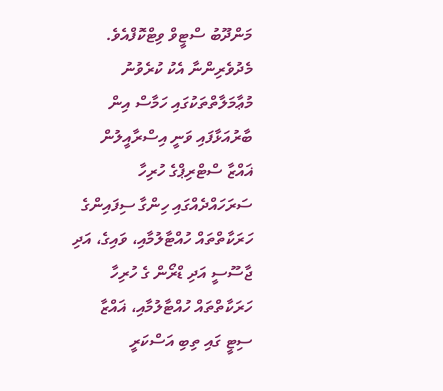މަންދޫބު ސްޓީވް ވިޓްކޮފްއެވެ.
މެދުވެރިންނާ އެކު ކުރެވުނު މުޢާމަލާތްތަކުގައި ހަމާސް އިން ބާރުއަޅާފައި ވަނީ އިސްރާއީލުން ޣައްޒާ ސްޓްރިޕްގެ ހުރިހާ ސަރަހައްދެއްގައި ހިންގާ ސިފައިންގެ ހަރަކާތްތައް ހުއްޓާލުމާއި، ވައިގެ، އަދި ޖާސޫސީ އަދި ޑްރޯން ގެ ހުރިހާ ހަރަކާތްތައް ހުއްޓާލުމާއި، ޣައްޒާ ސިޓީ ގައި ތިބި އަސްކަރީ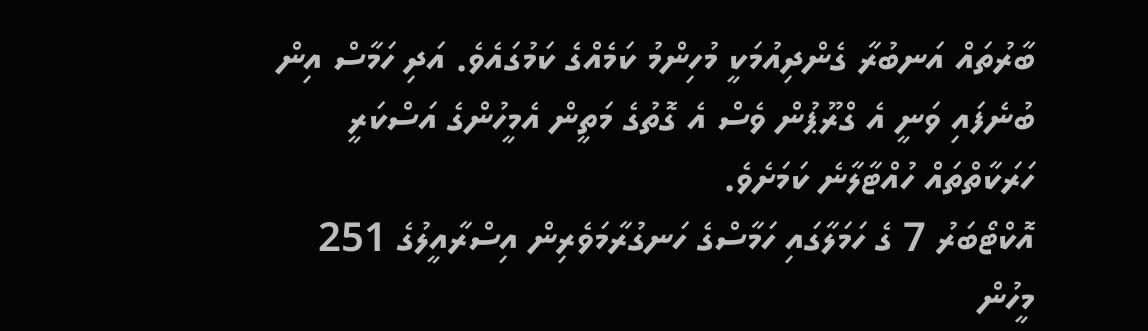ބާރުތައް އަނބުރާ ގެންދިއުމަކީ މުހިންމު ކަމެއްގެ ކަމުގައެވެ. އަދި ހަމާސް އިން ބުނެފައި ވަނީ އެ ގްރޫޕުން ވެސް އެ ގޮތުގެ މަތީން އެމީހުންގެ އަސްކަރީ ހަރަކާތްތައް ހުއްޓާލާނެ ކަމަށެވެ.
އޮކްޓޯބަރު 7 ގެ ހަމަލާގައި ހަމާސްގެ ހަނގުރާމަވެރިން އިސްރާއީލުގެ 251 މީހުން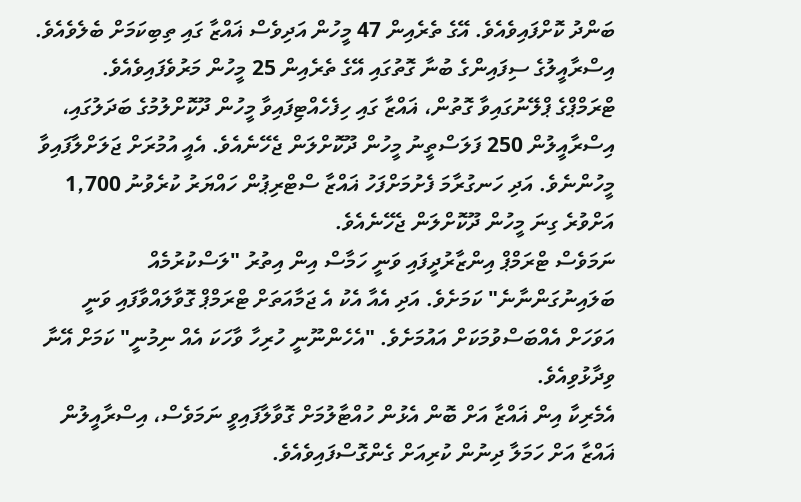ބަންދު ކޮށްފައިވެއެވެ. އޭގެ ތެރެއިން 47 މީހުން އަދިވެސް ޣައްޒާ ގައި ތިބިކަމަށް ބެލެވެއެވެ. އިސްރާއީލުގެ ސިފައިންގެ ބުނާ ގޮތުގައި އޭގެ ތެރެއިން 25 މީހުން މަރުވެފައިވެއެވެ.
ޓްރަމްޕްގެ ޕްލޭނުގައިވާ ގޮތުން، ޣައްޒާ ގައި ހިފެހެއްޓިފައިވާ މީހުން ދޫކޮށްލުމުގެ ބަދަލުގައި، އިސްރާއީލުން 250 ފަލަސްތީނު މީހުން ދޫކޮށްލަން ޖެހޭނެއެވެ. އެއީ އުމުރަށް ޖަލަށްލާފައިވާ މީހުންނެވެ. އަދި ހަނގުރާމަ ފެށުމަށްފަހު ޣައްޒާ ސްޓްރިޕުން ހައްޔަރު ކުރެވުނު 1,700 އަށްވުރެ ގިނަ މީހުން ދޫކޮށްލަން ޖެހޭނެއެވެ.
ނަމަވެސް ޓްރަމްޕް އިންޒާރުދީފައި ވަނީ ހަމާސް އިން އިތުރު "ލަސްކުރުމެއް ބަލައިނުގަންނާނެ" ކަމަށެވެ. އަދި އެއާ އެކު އެ ޖަމާއަތަށް ޓްރަމްޕް ގޮވާލައްވާފައި ވަނީ އަވަހަށް އެއްބަސްވުމަކަށް އައުމަށެވެ. "އެހެންނޫނީ ހުރިހާ ވާހަކަ އެއް ނިމުނީ" ކަމަށް އޭނާ ވިދާޅުވިއެވެ.
އެމެރިކާ އިން ޣައްޒާ އަށް ބޮން އެޅުން ހުއްޓާލުމަށް ގޮވާލާފައިވީ ނަމަވެސް، އިސްރާއީލުން ޣައްޒާ އަށް ހަމަލާ ދިނުން ކުރިއަށް ގެންގޮސްފައިވެއެވެ.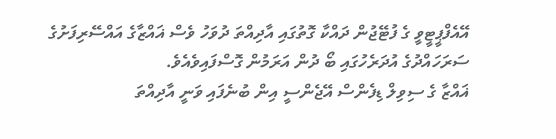އޭއެފްޕީޓީވީ ގެ ފުޓޭޖުން ދައްކާ ގޮތުގައި އާދިއްތަ ދުވަހު ވެސް ޣައްޒާގެ އައްސޭރިފަށުގެ ސަރަހައްދުގެ އުދަރެހުގައި ބޯ ދުން އަރަމުން ގޮސްފައިވެއެވެ.
ޣައްޒާ ގެ ސިވިލް ޑިފެންސް އޭޖެންސީ އިން ބުނެފައި ވަނީ އާދިއްތަ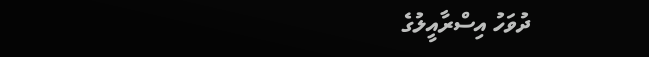ދުވަހު އިސްރާއީލުގެ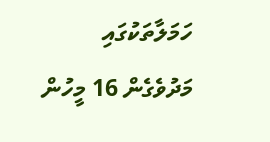ހަމަލާތަކުގައި މަދުވެގެން 16 މީހުން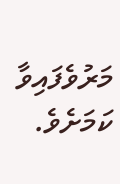މަރުވެފައިވާ ކަމަށެވެ.